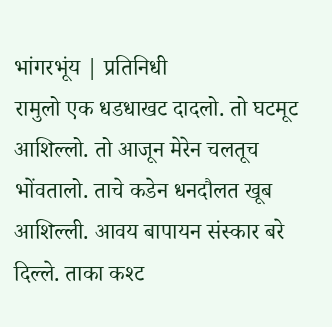भांगरभूंय | प्रतिनिधी
रामुलो एक धडधाखट दादलो. तो घटमूट आशिल्लो. तो आजून मेरेन चलतूच भोंवतालो. ताचे कडेन धनदौलत खूब आशिल्ली. आवय बापायन संस्कार बरे दिल्ले. ताका कश्ट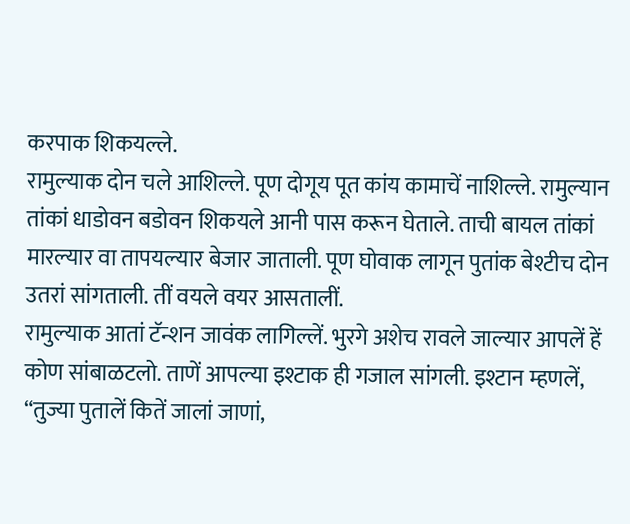करपाक शिकयल्ले.
रामुल्याक दोन चले आशिल्ले. पूण दोगूय पूत कांय कामाचें नाशिल्ले. रामुल्यान तांकां धाडोवन बडोवन शिकयले आनी पास करून घेताले. ताची बायल तांकां मारल्यार वा तापयल्यार बेजार जाताली. पूण घोवाक लागून पुतांक बेश्टीच दोन उतरां सांगताली. तीं वयले वयर आसतालीं.
रामुल्याक आतां टॅन्शन जावंक लागिल्लें. भुरगे अशेच रावले जाल्यार आपलें हें कोण सांबाळटलो. ताणें आपल्या इश्टाक ही गजाल सांगली. इश्टान म्हणलें, “तुज्या पुतालें कितें जालां जाणां,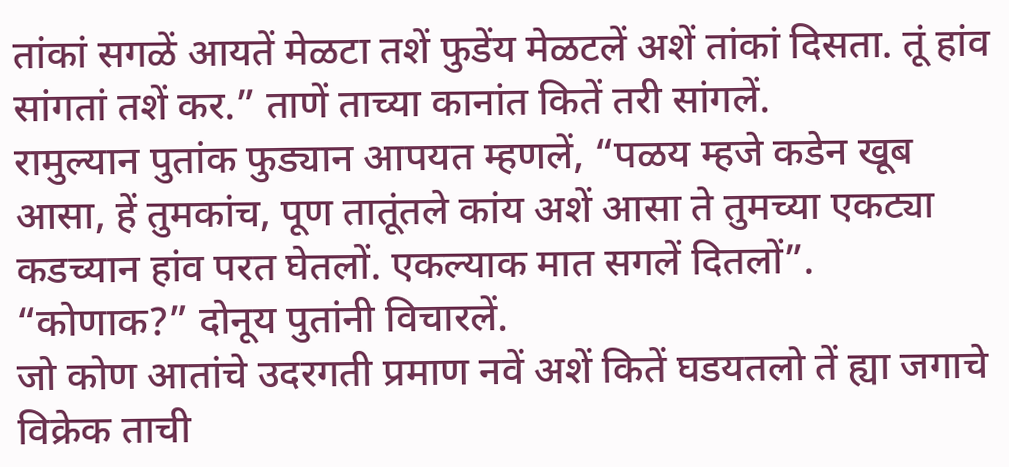तांकां सगळें आयतें मेळटा तशें फुडेंय मेळटलें अशें तांकां दिसता. तूं हांव सांगतां तशें कर.” ताणें ताच्या कानांत कितें तरी सांगलें.
रामुल्यान पुतांक फुड्यान आपयत म्हणलें, “पळय म्हजे कडेन खूब आसा, हें तुमकांच, पूण तातूंतले कांय अशें आसा ते तुमच्या एकट्या कडच्यान हांव परत घेतलों. एकल्याक मात सगलें दितलों”.
“कोणाक?” दोनूय पुतांनी विचारलें.
जो कोण आतांचे उदरगती प्रमाण नवें अशें कितें घडयतलो तें ह्या जगाचे विक्रेक ताची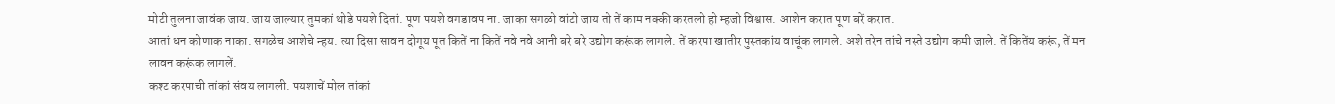मोटी तुलना जावंक जाय. जाय जाल्यार तुमकां थोडे पयशे दितां. पूण पयशे वगडावप ना. जाका सगळो वांटो जाय तो तें काम नक्की करतलो हो म्हजो विश्वास. आशेन करात पूण बरें करात.
आतां धन कोणाक नाका. सगळेच आशेचे न्हय. त्या दिसा सावन दोगूय पूत कितें ना कितें नवे नवे आनी बरे बरे उद्योग करूंक लागले. तें करपा खातीर पुस्तकांय वाचूंक लागले. अशे तरेन तांचे नस्ते उद्योग कमी जाले. तें कितेंय करूं, तें मन लावन करूंक लागलें.
कश्ट करपाची तांकां संवय लागली. पयशाचें मोल तांकां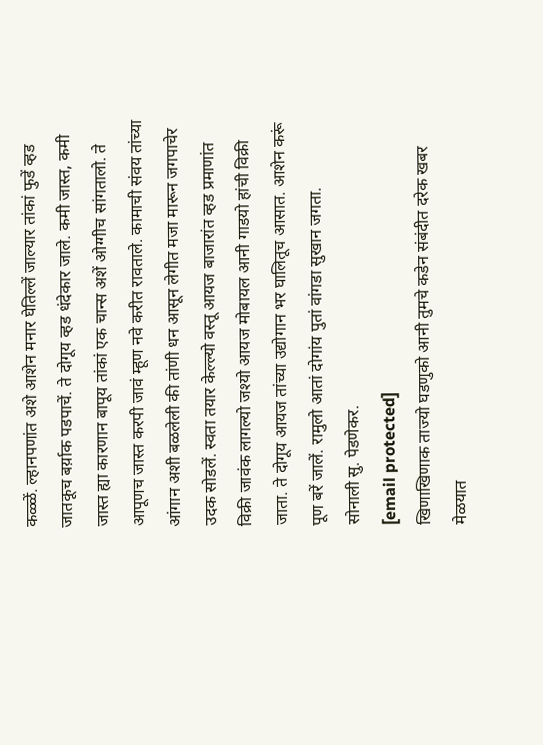कळ्ळें. ल्हानपणांत अशे आशेन मनार घेतिल्लें जाल्यार तांकां फुडें व्हड जातकूच बर्य़ाक पडपाचें. ते दोगूय व्हड धंदेकार जाले. कमी जास्त, कमी जास्त ह्या कारणान बापूय तांकां एक चान्स अशें ओग्गीच सांगतालो. ते आपूणच जास्त करपी जावं म्हूण नवे करीत रावताले. कामाची संवय तांच्या आंगान अशी बळलेली की तांणी धन आसून लेगीत मजा मारून जगपाचेर उदक सोडलें. स्वता तयार केल्ल्यो वस्तू आयज बाजारांत व्हड प्रमाणांत विक्री जावंक लागल्यो जश्यो आयज मोबायल आनी गाडयो हांची विक्री जाता. ते दोगूय आयज तांच्या उद्योगान भर घालितूच आसात. आशेन करूं पूण बरें जालें. रामुलो आतां दोगांय पुतां वांगडा सुखान जगता.
सोनाली सु. पेडणेकर.
[email protected]
खिणाखिणाक ताज्यो घडणुको आनी तुमचे कडेन संबंदीत दरेक खबर मेळयात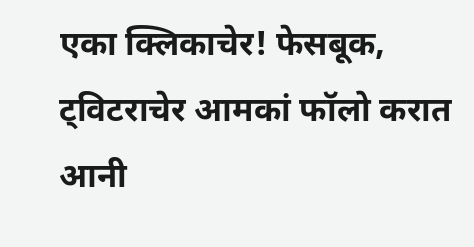एका क्लिकाचेर! फेसबूक, ट्विटराचेर आमकां फॉलो करात आनी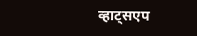व्हाट्सएप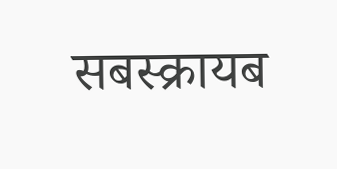सबस्क्रायब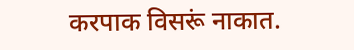करपाक विसरूं नाकात.